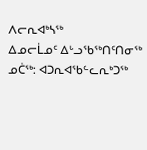ᐱᓕᕆᐊᒃᓴᖅ
ᐃᓄᓕᒫᓄᑦ ᐃᒡᓗᖃᖅᑎᑦᑎᓂᖅ
ᓄᑖᖅ: ᐊᑐᕆᐊᖃᓪᓚᕆᒃᑐᖅ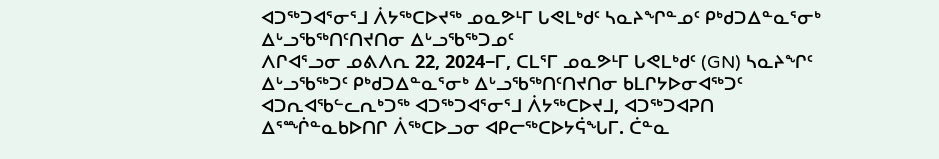ᐊᑐᖅᑐᐊᕐᓂᕐᒧ ᐲᔭᖅᑕᐅᔪᖅ ᓄᓇᕗᒻᒥ ᒐᕙᒪᒃᑯᑦ ᓴᓇᔨᖏᓐᓄᑦ ᑭᒃᑯᑐᐃᓐᓇᕐᓂᒃ ᐃᒡᓗᖃᖅᑎᑦᑎᔪᑎᓂ ᐃᒡᓗᖃᖅᑐᓄᑦ
ᐱᒋᐊᕐᓗᓂ ᓄᕕᐱᕆ 22, 2024−ᒥ, ᑕᒪᕐᒥ ᓄᓇᕗᒻᒥ ᒐᕙᒪᒃᑯᑦ (GN) ᓴᓇᔨᖏᑦ ᐃᒡᓗᖃᖅᑐᑦ ᑭᒃᑯᑐᐃᓐᓇᕐᓂᒃ ᐃᒡᓗᖃᖅᑎᑦᑎᔪᑎᓂ ᑲᒪᒋᔭᐅᓂᐊᖅᑐᑦ ᐊᑐᕆᐊᖃᓪᓚᕆᒃᑐᖅ ᐊᑐᖅᑐᐊᕐᓂᕐᒧ ᐲᔭᖅᑕᐅᔪᒧ, ᐊᑐᖅᑐᐊᕈᑎ ᐃᕐᙲᓐᓇᑲᐅᑎᒋ ᐲᖅᑕᐅᓗᓂ ᐊᑭᓕᖅᑕᐅᔭᕌᖓᒥ. ᑖᓐᓇ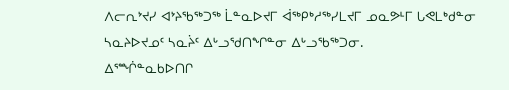ᐱᓕᕆᔾᔪᓯ ᐊᔾᔨᖃᖅᑐᖅ ᒫᓐᓇᐅᔪᒥ ᐋᖅᑭᒃᓱᖅᓯᒪᔪᒥ ᓄᓇᕗᒻᒥ ᒐᕙᒪᒃᑯᓐᓂ ᓴᓇᔨᐅᔪᓄᑦ ᓴᓇᔩᑦ ᐃᒡᓗᖁᑎᖏᓐᓂ ᐃᒡᓗᖃᖅᑐᓂ.
ᐃᕐᙲᓐᓇᑲᐅᑎᒋ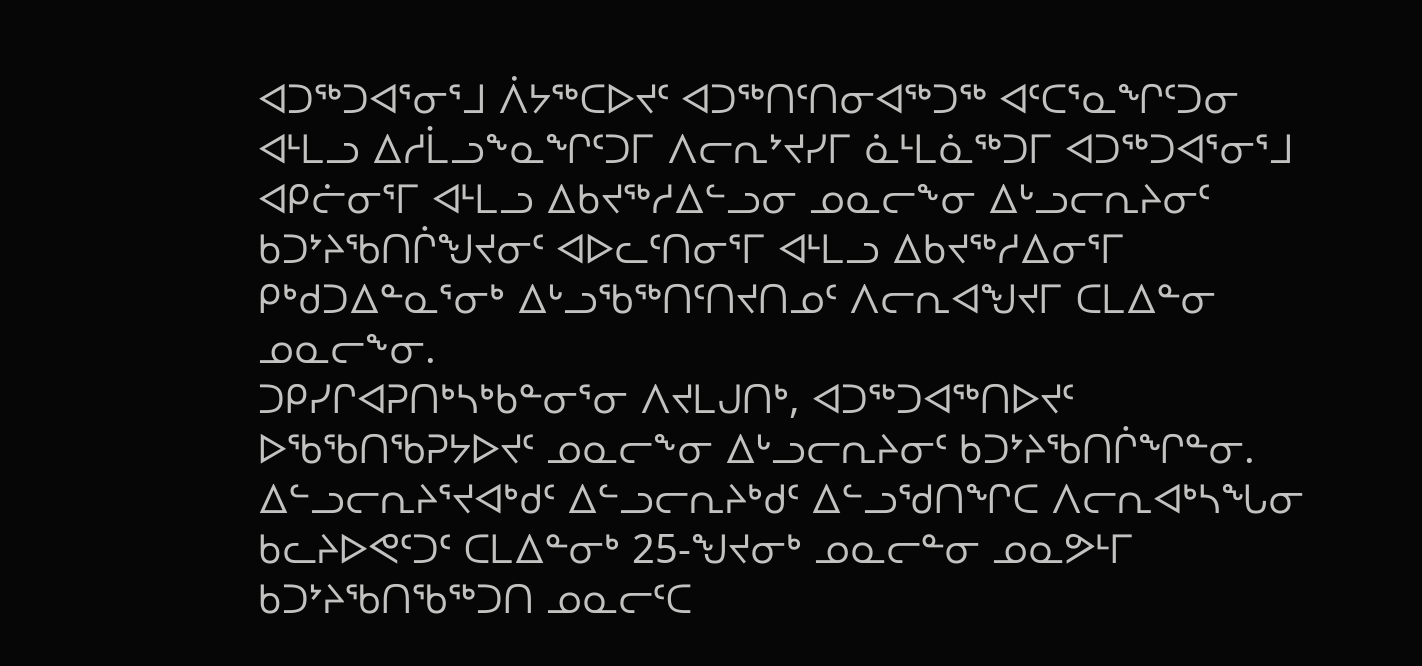ᐊᑐᖅᑐᐊᕐᓂᕐᒧ ᐲᔭᖅᑕᐅᔪᑦ ᐊᑐᖅᑎᑦᑎᓂᐊᖅᑐᖅ ᐊᑦᑕᕐᓇᖏᑦᑐᓂ ᐊᒻᒪᓗ ᐃᓱᒫᓗᖕᓇᖏᑦᑐᒥ ᐱᓕᕆᔾᔪᓯᒥ ᓈᒻᒪᓈᖅᑐᒥ ᐊᑐᖅᑐᐊᕐᓂᕐᒧ ᐊᑭᓖᓂᕐᒥ ᐊᒻᒪᓗ ᐃᑲᔪᖅᓱᐃᓪᓗᓂ ᓄᓇᓕᖕᓂ ᐃᒡᓗᓕᕆᔨᓂᑦ ᑲᑐᔾᔨᖃᑎᒌᖑᔪᓂᑦ ᐊᐅᓚᑦᑎᓂᕐᒥ ᐊᒻᒪᓗ ᐃᑲᔪᖅᓱᐃᓂᕐᒥ ᑭᒃᑯᑐᐃᓐᓇᕐᓂᒃ ᐃᒡᓗᖃᖅᑎᑦᑎᔪᑎᓄᑦ ᐱᓕᕆᐊᖑᔪᒥ ᑕᒪᐃᓐᓂ ᓄᓇᓕᖕᓂ.
ᑐᑭᓯᒋᐊᕈᑎᒃᓴᒃᑲᓐᓂᕐᓂ ᐱᔪᒪᒍᑎᒃ, ᐊᑐᖅᑐᐊᖅᑎᐅᔪᑦ ᐅᖃᖃᑎᖃᕈᔭᐅᔪᑦ ᓄᓇᓕᖕᓂ ᐃᒡᓗᓕᕆᔨᓂᑦ ᑲᑐᔾᔨᖃᑎᒌᖏᓐᓂ.
ᐃᓪᓗᓕᕆᔨᕐᔪᐊᒃᑯᑦ ᐃᓪᓗᓕᕆᔨᒃᑯᑦ ᐃᓪᓗᖁᑎᖏᑕ ᐱᓕᕆᐊᒃᓴᖓᓂ ᑲᓚᔨᐅᕙᑦᑐᑦ ᑕᒪᐃᓐᓂᒃ 25-ᖑᔪᓂᒃ ᓄᓇᓕᓐᓂ ᓄᓇᕗᒻᒥ ᑲᑐᔾᔨᖃᑎᖃᖅᑐᑎ ᓄᓇᓕᑦᑕ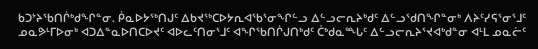ᑲᑐᔾᔨᖃᑎᒌᒃᑯᖏᓐᓂ. ᑮᓇᐅᔭᖅᑎᒍᑦ ᐃᑲᔪᖅᑕᐅᔭᕆᐊᖃᕐᓂᖏᓪᓗ ᐃᓪᓗᓕᕆᔨᒃᑯᑦ ᐃᓪᓗᖁᑎᖏᓐᓂᒃ ᐱᔨᑦᓯᕋᕐᓂᕐᒧᑦ ᓄᓇᕗᒻᒥᐅᓂᒃ ᐊᑐᐃᓐᓇᐅᑎᑕᐅᔪᑦ ᐊᐅᓚᑦᑎᓂᕐᒧᑦ ᐊᖏᖃᑎᒌᒍᑎᒃᑯᑦ ᑖᒃᑯᓇᙵᑦ ᐃᓪᓗᓕᕆᔨᕐᔪᐊᒃᑯᓐᓂ ᐊᒻᒪ ᓄᓇᓖᑦ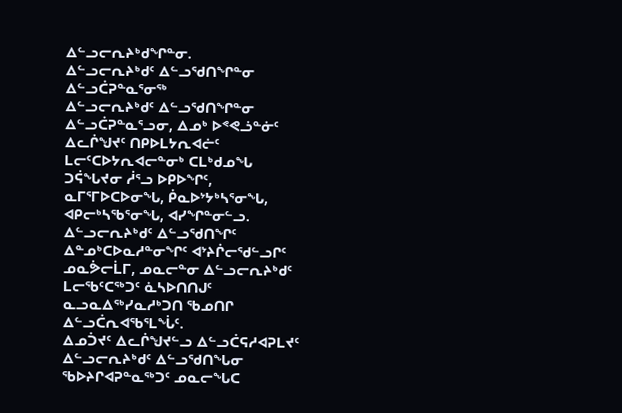ᐃᓪᓗᓕᕆᔨᒃᑯᖏᓐᓂ.
ᐃᓪᓗᓕᕆᔨᒃᑯᑦ ᐃᓪᓗᖁᑎᖏᓐᓂ ᐃᓪᓗᑖᕈᓐᓇᕐᓂᖅ
ᐃᓪᓗᓕᕆᔨᒃᑯᑦ ᐃᓪᓗᖁᑎᖏᓐᓂ ᐃᓪᓗᑖᕈᓐᓇᕐᓗᓂ, ᐃᓄᒃ ᐅᕝᕙᓘᓐᓃᑦ ᐃᓚᒌᖑᔪᑦ ᑎᑭᐅᒪᔭᕆᐊᓖᑦ ᒪᓕᑦᑕᐅᔭᕆᐊᓕᓐᓂᒃ ᑕᒪᒃᑯᓄᖓ ᑐᕌᖓᔪᓂ ᓲᕐᓗ ᐅᑭᐅᖏᑦ, ᓇᒥᕐᒥᐅᑕᐅᓂᖓ, ᑮᓇᐅᔾᔭᒃᓴᕐᓂᖓ, ᐊᑭᓕᒃᓴᖃᕐᓂᖓ, ᐊᓯᖏᓐᓂᓪᓗ.
ᐃᓪᓗᓕᕆᔨᒃᑯᑦ ᐃᓪᓗᖁᑎᖏᑦ ᐃᓐᓄᒃᑕᐅᓇᓱᓐᓂᖏᑦ ᐊᔾᔨᒌᓕᖁᓪᓗᒋᑦ ᓄᓇᕘᓕᒫᒥ, ᓄᓇᓕᓐᓂ ᐃᓪᓗᓕᕆᔨᒃᑯᑦ ᒪᓕᖃᑦᑕᖅᑐᑦ ᓈᓴᐅᑎᑎᒍᑦ ᓇᓗᓇᐃᖅᓯᓇᓱᒃᑐᑎ ᖃᓄᑎᒋ ᐃᓪᓗᑖᕆᐊᖃᕐᒪᖔᑦ.
ᐃᓄᑑᔪᑦ ᐃᓚᒌᖑᔪᓪᓗ ᐃᓪᓗᑖᕋᓱᐊᕈᒪᔪᑦ ᐃᓪᓗᓕᕆᔨᒃᑯᑦ ᐃᓪᓗᖁᑎᖓᓂ ᖃᐅᔨᒋᐊᕈᓐᓇᖅᑐᑦ ᓄᓇᓕᖓᑕ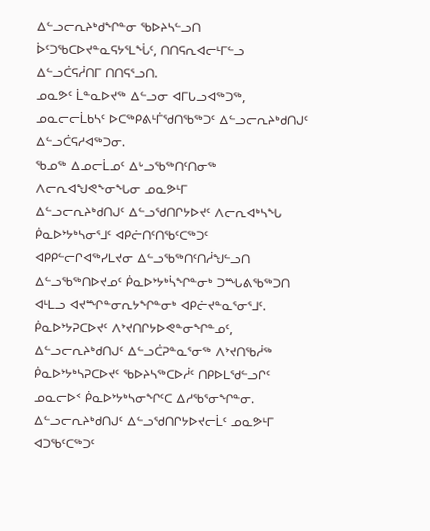ᐃᓪᓗᓕᕆᔨᒃᑯᖏᓐᓂ ᖃᐅᔨᓴᓪᓗᑎ ᐆᑦᑐᖃᑕᐅᔪᓐᓇᕋᔭᕐᒪᖔᑦ, ᑎᑎᕋᕆᐊᓕᒻᒥᓪᓗ ᐃᓪᓗᑖᕋᓲᑎᒥ ᑎᑎᕋᕐᓗᑎ.
ᓄᓇᕗᑦ ᒫᓐᓇᐅᔪᖅ ᐃᓪᓗᓂ ᐊᒥᒐᓗᐊᖅᑐᖅ, ᓄᓇᓕᓕᒫᑲᓴᑦ ᐅᑕᖅᑭᕕᒻᒦᖁᑎᖃᖅᑐᑦ ᐃᓪᓗᓕᕆᔨᒃᑯᑎᒍᑦ ᐃᓪᓗᑖᕋᓱᐊᖅᑐᓂ.
ᖃᓄᖅ ᐃᓄᓕᒫᓄᑦ ᐃᒡᓗᖃᖅᑎᑦᑎᓂᖅ ᐱᓕᕆᐊᖑᕙᖕᓂᖓᓂ ᓄᓇᕗᒻᒥ
ᐃᓪᓗᓕᕆᔨᒃᑯᑎᒍᑦ ᐃᓪᓗᖁᑎᒋᔭᐅᔪᑦ ᐱᓕᕆᐊᒃᓴᖓ ᑮᓇᐅᔾᔭᒃᓴᓂᕐᒧᑦ ᐊᑭᓖᑎᑦᑎᖃᑦᑕᖅᑐᑦ ᐊᑭᑭᓪᓕᒋᐊᖅᓯᒪᔪᓂ ᐃᓪᓗᖃᖅᑎᑦᑎᓲᖑᓪᓗᑎ ᐃᓪᓗᖃᖅᑎᐅᔪᓄᑦ ᑮᓇᐅᔾᔭᒃᓵᖏᓐᓂᒃ ᑐᙵᕕᖃᖅᑐᑎ ᐊᒻᒪᓗ ᐊᔪᙱᓐᓂᕆᔭᖏᓐᓂᒃ ᐊᑭᓖᔪᓐᓇᕐᓂᕐᒧᑦ. ᑮᓇᐅᔾᔭᕈᑕᐅᔪᑦ ᐱᔾᔪᑎᒋᔭᐅᕙᓐᓂᖏᓐᓄᑦ, ᐃᓪᓗᓕᕆᔨᒃᑯᑎᒍᑦ ᐃᓪᓗᑖᕈᓐᓇᕐᓂᖅ ᐱᔾᔪᑎᖃᓲᖅ ᑮᓇᐅᔾᔭᒃᓴᕈᑕᐅᔪᑦ ᖃᐅᔨᓴᖅᑕᐅᓲᑦ ᑎᑭᐅᒪᖁᓪᓗᒋᑦ ᓄᓇᓕᐅᑉ ᑮᓇᐅᔾᔭᒃᓴᓂᖏᑦᑕ ᐃᓱᖃᕐᓂᖏᓐᓂ.
ᐃᓪᓗᓕᕆᔨᒃᑯᑎᒍᑦ ᐃᓪᓗᖁᑎᒋᔭᐅᔪᓕᒫᑦ ᓄᓇᕗᒻᒥ ᐊᑐᖃᑦᑕᖅᑐᑦ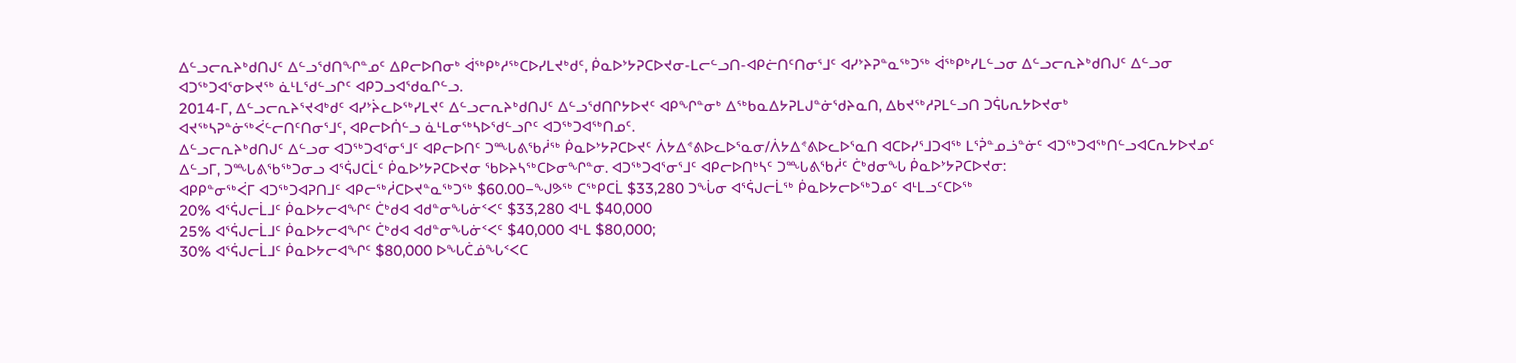ᐃᓪᓗᓕᕆᔨᒃᑯᑎᒍᑦ ᐃᓪᓗᖁᑎᖏᓐᓄᑦ ᐃᑭᓕᐅᑎᓂᒃ ᐋᖅᑭᒃᓱᖅᑕᐅᓯᒪᔪᒃᑯᑦ, ᑮᓇᐅᔾᔭᕈᑕᐅᔪᓂ-ᒪᓕᓪᓗᑎ-ᐊᑭᓖᑎᑦᑎᓂᕐᒧᑦ ᐊᓯᔾᔨᕈᓐᓇᖅᑐᖅ ᐋᖅᑭᒃᓯᒪᓪᓗᓂ ᐃᓪᓗᓕᕆᔨᒃᑯᑎᒍᑦ ᐃᓪᓗᓂ ᐊᑐᖅᑐᐊᕐᓂᐅᔪᖅ ᓈᒻᒪᖁᓪᓗᒋᑦ ᐊᑭᑐᓗᐊᖁᓇᒋᓪᓗ.
2014-ᒥ, ᐃᓪᓗᓕᕆᔨᕐᔪᐊᒃᑯᑦ ᐊᓯᔾᔩᓚᐅᖅᓯᒪᔪᑦ ᐃᓪᓗᓕᕆᔨᒃᑯᑎᒍᑦ ᐃᓪᓗᖁᑎᒋᔭᐅᔪᑦ ᐊᑭᖏᓐᓂᒃ ᐃᖅᑲᓇᐃᔭᕈᒪᒍᓐᓃᖁᔨᓇᑎ, ᐃᑲᔪᖅᓱᕈᒪᓪᓗᑎ ᑐᕌᒐᕆᔭᐅᔪᓂᒃ ᐊᔪᖅᓴᕈᓐᓃᖅᐹᓪᓕᑎᑦᑎᓂᕐᒧᑦ, ᐊᑭᓕᐅᑏᓪᓗ ᓈᒻᒪᓂᖅᓴᐅᖁᓪᓗᒋᑦ ᐊᑐᖅᑐᐊᖅᑎᓄᑦ.
ᐃᓪᓗᓕᕆᔨᒃᑯᑎᒍᑦ ᐃᓪᓗᓂ ᐊᑐᖅᑐᐊᕐᓂᕐᒧᑦ ᐊᑭᓕᐅᑎᑦ ᑐᙵᕕᖃᓲᖅ ᑮᓇᐅᔾᔭᕈᑕᐅᔪᑦ ᐲᔭᐃᕝᕕᐅᓚᐅᕐᓇᓂ/ᐲᔭᐃᕝᕕᐅᓚᐅᕐᓇᑎ ᐊᑕᐅᓯᕐᒧᑐᐊᖅ ᒪᕐᕉᓐᓄᓘᓐᓃᑦ ᐊᑐᖅᑐᐊᖅᑎᓪᓗᐊᑕᕆᔭᐅᔪᓄᑦ ᐃᓪᓗᒥ, ᑐᙵᕕᖃᖅᑐᓂᓗ ᐊᕐᕌᒍᑕᒫᑦ ᑮᓇᐅᔾᔭᕈᑕᐅᔪᓂ ᖃᐅᔨᓴᖅᑕᐅᓂᖏᓐᓂ. ᐊᑐᖅᑐᐊᕐᓂᕐᒧᑦ ᐊᑭᓕᐅᑎᒃᓴᑦ ᑐᙵᕕᖃᓲᑦ ᑖᒃᑯᓂᖓ ᑮᓇᐅᔾᔭᕈᑕᐅᔪᓂ:
ᐊᑭᑭᓐᓂᖅᐹᒥ ᐊᑐᖅᑐᐊᕈᑎᒧᑦ ᐊᑭᓕᖅᓲᑕᐅᔪᓐᓇᖅᑐᖅ $60.00−ᖑᕗᖅ ᑕᖅᑭᑕᒫ $33,280 ᑐᖔᓂ ᐊᕐᕌᒍᓕᒫᖅ ᑮᓇᐅᔭᓕᐅᖅᑐᓄᑦ ᐊᒻᒪᓗᑦᑕᐅᖅ
20% ᐊᕐᕌᒍᓕᒫᒧᑦ ᑮᓇᐅᔭᓕᐊᖏᑦ ᑖᒃᑯᐊ ᐊᑯᓐᓂᖓᓃᑉᐸᑦ $33,280 ᐊᒻᒪ $40,000
25% ᐊᕐᕌᒍᓕᒫᒧᑦ ᑮᓇᐅᔭᓕᐊᖏᑦ ᑖᒃᑯᐊ ᐊᑯᓐᓂᖓᓃᑉᐸᑦ $40,000 ᐊᒻᒪ $80,000;
30% ᐊᕐᕌᒍᓕᒫᒧᑦ ᑮᓇᐅᔭᓕᐊᖏᑦ $80,000 ᐅᖓᑖᓅᖓᑉᐸᑕ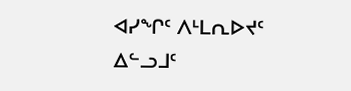ᐊᓯᖏᑦ ᐱᒻᒪᕆᐅᔪᑦ ᐃᓪᓗᒧᑦ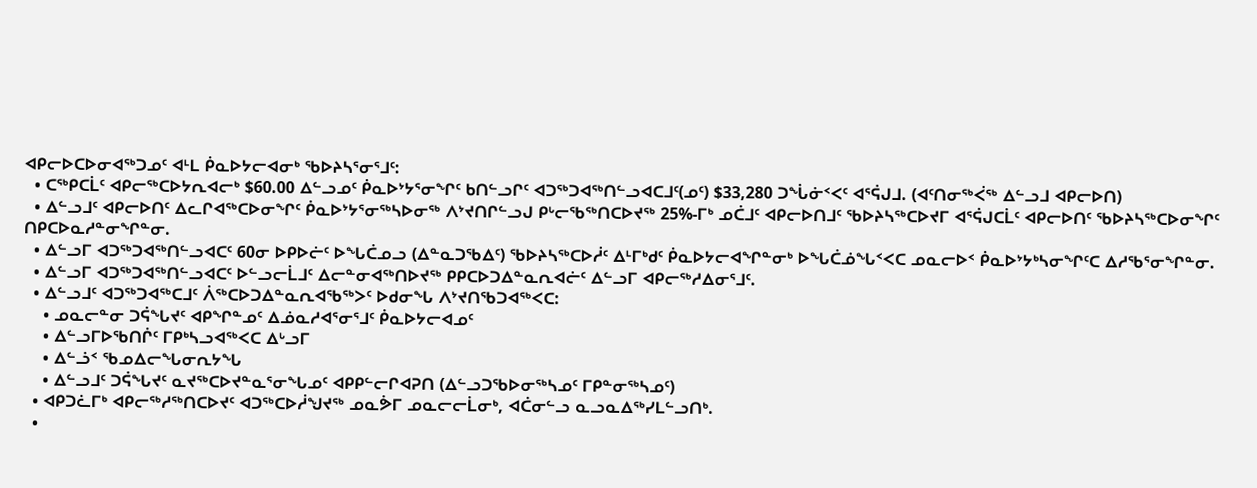ᐊᑭᓕᐅᑕᐅᓂᐊᖅᑐᓄᑦ ᐊᒻᒪ ᑮᓇᐅᔭᓕᐊᓂᒃ ᖃᐅᔨᓴᕐᓂᕐᒧᑦ:
  • ᑕᖅᑭᑕᒫᑦ ᐊᑭᓕᖅᑕᐅᔭᕆᐊᓕᒃ $60.00 ᐃᓪᓗᓄᑦ ᑮᓇᐅᔾᔭᕐᓂᖏᑦ ᑲᑎᓪᓗᒋᑦ ᐊᑐᖅᑐᐊᖅᑎᓪᓗᐊᑕᒧᑦ(ᓄᑦ) $33,280 ᑐᖔᓃᑉᐸᑦ ᐊᕐᕌᒍᒧ. (ᐊᑦᑎᓂᖅᐹᖅ ᐃᓪᓗᒧ ᐊᑭᓕᐅᑎ)
  • ᐃᓪᓗᒧᑦ ᐊᑭᓕᐅᑎᑦ ᐃᓚᒋᐊᖅᑕᐅᓂᖏᑦ ᑮᓇᐅᔾᔭᕐᓂᖅᓴᐅᓂᖅ ᐱᔾᔪᑎᒋᓪᓗᒍ ᑭᒡᓕᖃᖅᑎᑕᐅᔪᖅ 25%-ᒥᒃ ᓄᑖᒧᑦ ᐊᑭᓕᐅᑎᒧᑦ ᖃᐅᔨᓴᖅᑕᐅᔪᒥ ᐊᕐᕌᒍᑕᒫᑦ ᐊᑭᓕᐅᑎᑦ ᖃᐅᔨᓴᖅᑕᐅᓂᖏᑦ ᑎᑭᑕᐅᓇᓱᓐᓂᖏᓐᓂ.
  • ᐃᓪᓗᒥ ᐊᑐᖅᑐᐊᖅᑎᓪᓗᐊᑕᑦ 60ᓂ ᐅᑭᐅᓖᑦ ᐅᖓᑖᓄᓗ (ᐃᓐᓇᑐᖃᐃᑦ) ᖃᐅᔨᓴᖅᑕᐅᓲᑦ ᐃᒻᒥᒃᑯᑦ ᑮᓇᐅᔭᓕᐊᖏᓐᓂᒃ ᐅᖓᑖᓅᖓᑉᐸᑕ ᓄᓇᓕᐅᑉ ᑮᓇᐅᔾᔭᒃᓴᓂᖏᑦᑕ ᐃᓱᖃᕐᓂᖏᓐᓂ.
  • ᐃᓪᓗᒥ ᐊᑐᖅᑐᐊᖅᑎᓪᓗᐊᑕᑦ ᐅᓪᓗᓕᒫᒧᑦ ᐃᓕᓐᓂᐊᖅᑎᐅᔪᖅ ᑭᑭᑕᐅᑐᐃᓐᓇᕆᐊᓖᑦ ᐃᓪᓗᒥ ᐊᑭᓕᖅᓱᐃᓂᕐᒧᑦ.
  • ᐃᓪᓗᒧᑦ ᐊᑐᖅᑐᐊᖅᑕᒧᑦ ᐲᖅᑕᐅᑐᐃᓐᓇᕆᐊᖃᖅᐳᑦ ᐅᑯᓂᖓ ᐱᔾᔪᑎᖃᑐᐊᖅᐸᑕ:
    • ᓄᓇᓕᓐᓂ ᑐᕌᖓᔪᑦ ᐊᑭᖏᓐᓄᑦ ᐃᓅᓇᓱᐊᕐᓂᕐᒧᑦ ᑮᓇᐅᔭᓕᐊᓄᑦ
    • ᐃᓪᓗᒥᐅᖃᑎᒌᑦ ᒥᑭᒃᓴᓗᐊᖅᐸᑕ ᐃᒡᓗᒥ
    • ᐃᓪᓘᑉ ᖃᓄᐃᓕᖓᓂᕆᔭᖓ
    • ᐃᓪᓗᒧᑦ ᑐᕌᖓᔪᑦ ᓇᔪᖅᑕᐅᔪᓐᓇᕐᓂᖓᓄᑦ ᐊᑭᑭᓪᓕᒋᐊᕈᑎ (ᐃᓪᓗᑐᖃᐅᓂᖅᓴᓄᑦ ᒥᑭᓐᓂᖅᓴᓄᑦ)
  • ᐊᑭᑐᓛᒥᒃ ᐊᑭᓕᖅᓱᖅᑎᑕᐅᔪᑦ ᐊᑐᖅᑕᐅᓲᖑᔪᖅ ᓄᓇᕘᒥ ᓄᓇᓕᓕᒫᓂᒃ, ᐊᑖᓂᓪᓗ ᓇᓗᓇᐃᖅᓯᒪᓪᓗᑎᒃ.
  •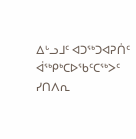ᐃᒡᓗᒧᑦ ᐊᑐᖅᑐᐊᕈᑏᑦ ᐋᖅᑭᒃᑕᐅᖃᑦᑕᖅᐳᑦ ᓯᑎᐱᕆ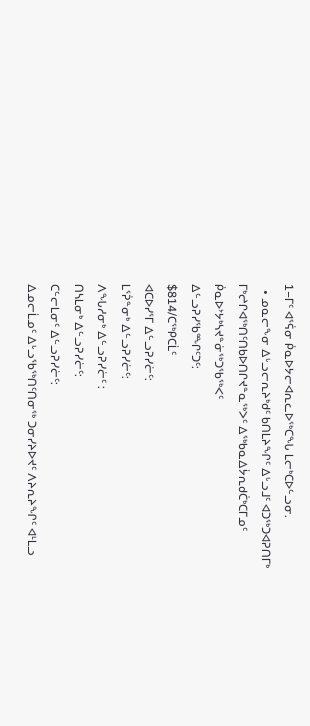1−ᒥᑦ ᐊᕐᕌᓂ ᑮᓇᐅᔭᓕᐊᕆᓚᐅᖅᑕᖓ ᒪᓕᒃᑕᐅᓪᓗᓂ.
  • ᓄᓇᓕᖕᓂ ᐃᒡᓗᓕᕆᔨᒃᑯᑦ ᑲᑎᒪᔨᖏᑦ ᐃᒡᓗᒧᑦ ᐊᑐᖅᑐᐊᕈᑎᒥᒃ ᒥᒃᖠᒋᐊᖅᑎᑦᑎᑲᐅᑎᒋᔪᓐᓇᖅᐳᑦ ᐃᖅᑲᓇᐃᔮᕆᑯᑖᒃᑕᒥᓄᑦ ᑮᓇᐅᔾᔭᒃᓴᔪᓐᓃᖅᑐᖃᖅᐸᑦ
ᐃᓪᓗᕈᓯᖃᙱᑦᑐᑦ:
$814/ᑕᖅᑭᑕᒫᑦ
ᐊᑕᐅᓯᕐᒥ ᐃᓪᓗᕈᓯᓖᑦ:
ᒪᕐᕉᓐᓂᒃ ᐃᓪᓗᕈᓯᓖᑦ:
ᐱᖓᓱᓂᒃ ᐃᓪᓗᕈᓯᓖᑦ :
ᑎᓴᒪᓂᒃ ᐃᓪᓗᕈᓯᓖᑦ:
ᑕᓪᓕᒪᓂᑦ ᐃᓪᓗᕈᓯᓖᑦ:
ᐃᓄᓕᒫᓄᑦ ᐃᒡᓗᖃᖅᑎᑦᑎᓂᖅ ᑐᓂᓯᔨᐅᔪᑦ ᐱᔨᕆᔨᖏᑦ ᐊᒻᒪᓗ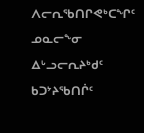ᐱᓕᕆᖃᑎᒋᕙᒃᑕᖏᑦ
ᓄᓇᓕᖕᓂ ᐃᒡᓗᓕᕆᔨᒃᑯᑦ ᑲᑐᔾᔨᖃᑎᒌᑦ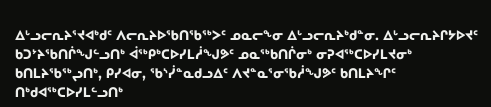ᐃᒡᓗᓕᕆᔨᕐᔪᐊᒃᑯᑦ ᐱᓕᕆᔨᐅᖃᑎᖃᖅᐳᑦ ᓄᓇᓕᖕᓂ ᐃᒡᓗᓕᕆᔨᒃᑯᓐᓂ. ᐃᒡᓗᓕᕆᔨᒋᔭᐅᔪᑦ ᑲᑐᔾᔨᖃᑎᒌᖑᓪᓗᑎᒃ ᐋᖅᑭᒃᑕᐅᓯᒪᓲᖑᕗᑦ ᓄᓇᖅᑲᑎᒌᓂᒃ ᓂᕈᐊᖅᑕᐅᓯᒪᔪᓂᒃ ᑲᑎᒪᔨᖃᖅᖢᑎᒃ, ᑭᓯᐊᓂ, ᖃᔅᓰᓐᓇᑯᓗᐃᑦ ᐱᔪᓐᓇᕐᓂᖃᓲᖑᕗᑦ ᑲᑎᒪᔨᖏᑦ ᑎᒃᑯᐊᖅᑕᐅᓯᒪᓪᓗᑎᒃ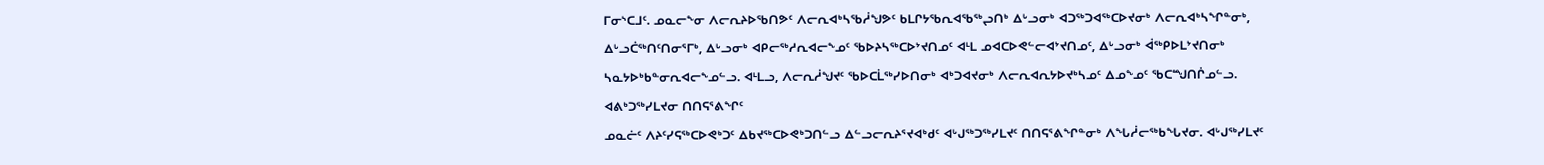ᒥᓂᔅᑕᒧᑦ. ᓄᓇᓕᖕᓂ ᐱᓕᕆᔨᐅᖃᑎᕗᑦ ᐱᓕᕆᐊᒃᓴᖃᓲᖑᕗᑦ ᑲᒪᒋᔭᖃᕆᐊᖃᖅᖢᑎᒃ ᐃᒡᓗᓂᒃ ᐊᑐᖅᑐᐊᖅᑕᐅᔪᓂᒃ ᐱᓕᕆᐊᒃᓴᖏᓐᓂᒃ, ᐃᒡᓗᑖᖅᑎᑦᑎᓂᕐᒥᒃ, ᐃᒡᓗᓂᒃ ᐊᑭᓕᖅᓱᕆᐊᓕᖕᓄᑦ ᖃᐅᔨᓴᖅᑕᐅᔾᔪᑎᓄᑦ ᐊᒻᒪ ᓄᐊᑕᐅᕙᓪᓕᐊᔾᔪᑎᓄᑦ, ᐃᒡᓗᓂᒃ ᐋᖅᑭᐅᒪᔾᔪᑎᓂᒃ ᓴᓇᔭᐅᒃᑲᓐᓂᕆᐊᓕᖕᓄᓪᓗ. ᐊᒻᒪᓗ, ᐱᓕᕆᓲᖑᔪᑦ ᖃᐅᑕᒫᖅᓯᐅᑎᓂᒃ ᐊᒃᑐᐊᔪᓂᒃ ᐱᓕᕆᐊᕆᔭᐅᔪᒃᓴᓄᑦ ᐃᓄᖕᓄᑦ ᖃᑕᙳᑎᒌᓄᓪᓗ.
ᐊᕕᒃᑐᖅᓯᒪᔪᓂ ᑎᑎᕋᕐᕕᖏᑦ
ᓄᓇᓖᑦ ᐱᔨᑦᓯᕋᖅᑕᐅᕙᒃᑐᑦ ᐃᑲᔪᖅᑕᐅᕙᒃᑐᑎᓪᓗ ᐃᓪᓗᓕᕆᔨᕐᔪᐊᒃᑯᑦ ᐊᒡᒍᖅᑐᖅᓯᒪᔪᑦ ᑎᑎᕋᕐᕕᖏᓐᓂᒃ ᐱᖓᓲᓕᖅᑲᖓᔪᓂ. ᐊᒡᒍᖅᓯᒪᔪᑦ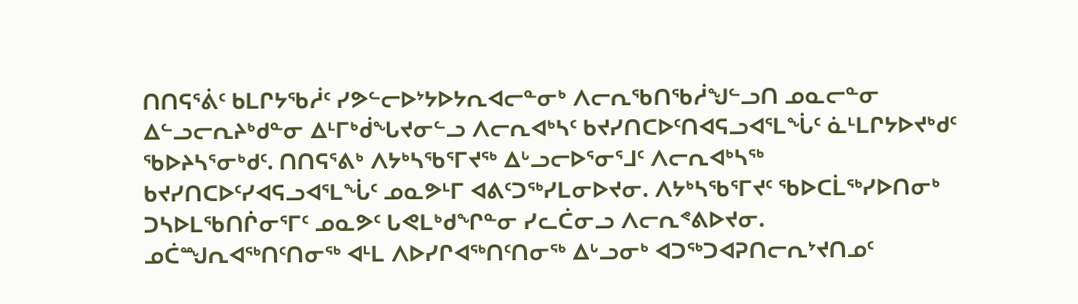ᑎᑎᕋᕐᕖᑦ ᑲᒪᒋᔭᖃᓲᑦ ᓯᕗᓪᓕᐅᔾᔭᐅᔭᕆᐊᓕᓐᓂᒃ ᐱᓕᕆᖃᑎᖃᓲᖑᓪᓗᑎ ᓄᓇᓕᓐᓂ ᐃᓪᓗᓕᕆᔨᒃᑯᓐᓂ ᐃᒻᒥᒃᑰᖓᔪᓂᓪᓗ ᐱᓕᕆᐊᒃᓴᑦ ᑲᔪᓯᑎᑕᐅᑦᑎᐊᕋᓗᐊᕐᒪᖔᑦ ᓈᒻᒪᒋᔭᐅᔪᒃᑯᑦ ᖃᐅᔨᓴᕐᓂᒃᑯᑦ. ᑎᑎᕋᕐᕕᒃ ᐱᔭᒃᓴᖃᕐᒥᔪᖅ ᐃᒡᓗᓕᐅᕐᓂᕐᒧᑦ ᐱᓕᕆᐊᒃᓴᖅ ᑲᔪᓯᑎᑕᐅᑦᓯᐊᕋᓗᐊᕐᒪᖔᑦ ᓄᓇᕗᒻᒥ ᐊᕕᑦᑐᖅᓯᒪᓂᐅᔪᓂ. ᐱᔭᒃᓴᖃᕐᒥᔪᑦ ᖃᐅᑕᒫᖅᓯᐅᑎᓂᒃ ᑐᓴᐅᒪᖃᑎᒌᓂᕐᒥᑦ ᓄᓇᕗᑦ ᒐᕙᒪᒃᑯᖏᓐᓂ ᓯᓚᑖᓂᓗ ᐱᓕᕆᕝᕕᐅᔪᓂ.
ᓄᑖᙳᕆᐊᖅᑎᑦᑎᓂᖅ ᐊᒻᒪ ᐱᐅᓯᒋᐊᖅᑎᑦᑎᓂᖅ ᐃᒡᓗᓂᒃ ᐊᑐᖅᑐᐊᕈᑎᓕᕆᔾᔪᑎᓄᑦ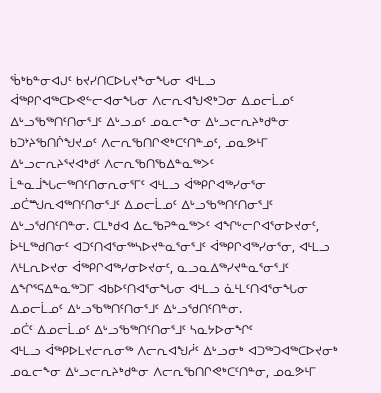ᖄᒃᑲᓐᓂᐊᒍᑦ ᑲᔪᓯᑎᑕᐅᒐᔪᖕᓂᖓᓂ ᐊᒻᒪᓗ ᐋᖅᑭᒋᐊᖅᑕᐅᕙᓪᓕᐊᓂᖓᓂ ᐱᓕᕆᐊᖑᕙᒃᑐᓂ ᐃᓄᓕᒫᓄᑦ ᐃᒡᓗᖃᖅᑎᑦᑎᓂᕐᒧᑦ ᐃᒡᓗᓄᑦ ᓄᓇᓕᖕᓂ ᐃᒡᓗᓕᕆᔨᒃᑯᓐᓂ ᑲᑐᔾᔨᖃᑎᒌᖑᔪᓄᑦ ᐱᓕᕆᖃᑎᒋᕙᒃᑕᑦᑎᓐᓄᑦ, ᓄᓇᕗᒻᒥ ᐃᒡᓗᓕᕆᔨᕐᔪᐊᒃᑯᑦ ᐱᓕᕆᖃᑎᖃᐃᓐᓇᖅᐳᑦ ᒫᓐᓇᒨᖓᓕᖅᑎᑦᑎᓂᕆᓂᕐᒥᑦ ᐊᒻᒪᓗ ᐋᖅᑭᒋᐊᖅᓯᓂᕐᓂ ᓄᑖᙳᕆᐊᖅᑎᑦᑎᓂᕐᒧᑦ ᐃᓄᓕᒫᓄᑦ ᐃᒡᓗᖃᖅᑎᑦᑎᓂᕐᒧᑦ ᐃᒡᓗᖁᑎᑦᑎᓐᓂ. ᑕᒪᒃᑯᐊ ᐃᓚᖃᕈᓐᓇᖅᐳᑦ ᐊᖏᒡᓕᒋᐊᕐᓂᐅᔪᓂᑦ, ᐆᒻᒪᖅᑯᑎᓂᑦ ᐊᑐᑦᑎᐊᕐᓂᖅᓴᐅᔪᓐᓇᕐᓂᕐᒧᑦ ᐋᖅᑭᒋᐊᖅᓯᓂᕐᓂ, ᐊᒻᒪᓗ ᐱᒻᒪᕆᐅᔪᓂ ᐋᖅᑭᒋᐊᖅᓯᓂᐅᔪᓂᑦ, ᓇᓗᓇᐃᖅᓯᔪᓐᓇᕐᓂᕐᒧᑦ ᐃᖏᕐᕋᐃᓐᓇᖅᑐᒥ ᐊᑲᐅᑦᑎᐊᕐᓂᖓᓂ ᐊᒻᒪᓗ ᓈᒻᒪᑦᑎᐊᕐᓂᖓᓂ ᐃᓄᓕᒫᓄᑦ ᐃᒡᓗᖃᖅᑎᑦᑎᓂᕐᒧᑦ ᐃᒡᓗᖁᑎᑦᑎᓐᓂ.
ᓄᑖᑦ ᐃᓄᓕᒫᓄᑦ ᐃᒡᓗᖃᖅᑎᑦᑎᓂᕐᒧᑦ ᓴᓇᔭᐅᓂᖏᑦ
ᐊᒻᒪᓗ ᐋᖅᑭᐅᒪᔪᓕᕆᓂᖅ ᐱᓕᕆᐊᖑᓲᑦ ᐃᒡᓗᓂᒃ ᐊᑐᖅᑐᐊᖅᑕᐅᔪᓂᒃ ᓄᓇᓕᖕᓂ ᐃᒡᓗᓕᕆᔨᒃᑯᓐᓂ ᐱᓕᕆᖃᑎᒋᕙᒃᑕᑦᑎᓐᓂ, ᓄᓇᕗᒻᒥ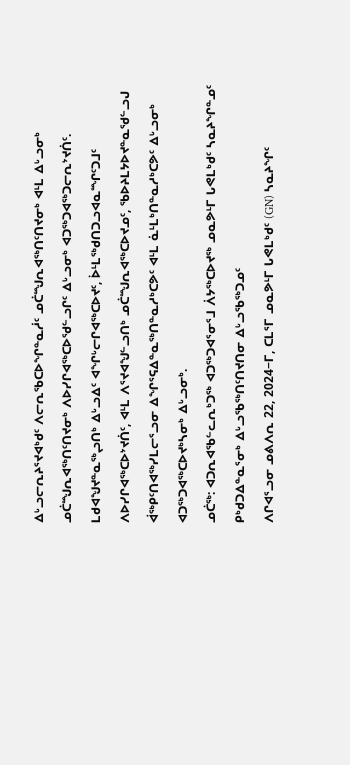ᐃᒡᓗᓕᕆᔨᕐᔪᐊᒃᑯᑦ ᐱᓕᕆᖃᑕᐅᖏᓐᓇᓲᑦ ᓄᑖᙳᕆᐊᖅᑎᑦᑎᔪᓂᒃ ᐊᒻᒪ ᐃᒡᓗᓂᒃ ᓄᑖᙳᕆᐊᖅᑎᑦᑎᔪᓂᒃ ᐱᐅᓯᒋᐊᖅᑕᐅᖁᓪᓗᒋᑦ ᐃᒡᓗᓂᒃ ᐊᑐᖅᑐᐊᖅᑐᓕᕆᔾᔪᑏᑦ. ᒪᑯᐊᖑᔪᓐᓇᖅᖢᑎᒃ ᐃᒡᓗᐃᑦ ᐊᖏᒡᓕᒋᐊᖅᑕᐅᔪᑦ, ᐆᒻᒪᖅᑯᑎᑐᓗᐊᓇᙱᑦᑐᒧᑦ ᐱᐅᓯᒋᐊᖅᑕᐅᔾᔪᑏᑦ, ᐊᒻᒪ ᐱᕐᔪᐊᖑᓪᓗᑎᒃ ᓄᑖᙳᕆᐊᖅᑕᐅᔪᓄᑦ, ᖃᐅᔨᒪᔭᐅᔪᓐᓇᖁᓪᓗᒍ ᐋᖅᑭᑦᑎᐊᖅᓯᒪᓕᕐᓗᓂ ᐃᖏᕐᕋᐃᓐᓇᖅᑎᓐᓇᓱᒃᑕᕗᑦ ᐊᒻᒪ ᓈᒻᒪᒃᑎᓐᓇᓱᒃᑕᕗᑦ ᐃᒡᓗᓂᒃ ᐊᑐᖅᑐᐊᖅᑕᐅᔪᒃᓴᓂᒃ ᐃᒡᓗᓂᒃ.
ᓄᑖᖅ: ᐊᑐᕆᐊᖃᓪᓚᕆᒃᑐᖅ ᐊᑐᖅᑐᐊᕐᓂᕐᒧ ᐲᔭᖅᑕᐅᔪᖅ ᓄᓇᕗᒻᒥ ᒐᕙᒪᒃᑯᑦ ᓴᓇᔨᖏᓐᓄᑦ ᑭᒃᑯᑐᐃᓐᓇᕐᓂᒃ ᐃᒡᓗᖃᖅᑎᑦᑎᔪᑎᓂ ᐃᒡᓗᖃᖅᑐᓄᑦ
ᐱᒋᐊᕐᓗᓂ ᓄᕕᐱᕆ 22, 2024−ᒥ, ᑕᒪᕐᒥ ᓄᓇᕗᒻᒥ ᒐᕙᒪᒃᑯᑦ (GN) ᓴᓇᔨᖏᑦ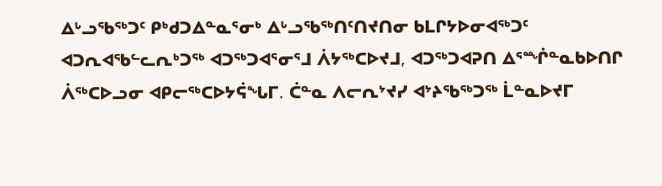ᐃᒡᓗᖃᖅᑐᑦ ᑭᒃᑯᑐᐃᓐᓇᕐᓂᒃ ᐃᒡᓗᖃᖅᑎᑦᑎᔪᑎᓂ ᑲᒪᒋᔭᐅᓂᐊᖅᑐᑦ ᐊᑐᕆᐊᖃᓪᓚᕆᒃᑐᖅ ᐊᑐᖅᑐᐊᕐᓂᕐᒧ ᐲᔭᖅᑕᐅᔪᒧ, ᐊᑐᖅᑐᐊᕈᑎ ᐃᕐᙲᓐᓇᑲᐅᑎᒋ ᐲᖅᑕᐅᓗᓂ ᐊᑭᓕᖅᑕᐅᔭᕌᖓᒥ. ᑖᓐᓇ ᐱᓕᕆᔾᔪᓯ ᐊᔾᔨᖃᖅᑐᖅ ᒫᓐᓇᐅᔪᒥ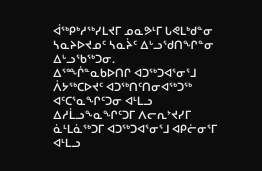ᐋᖅᑭᒃᓱᖅᓯᒪᔪᒥ ᓄᓇᕗᒻᒥ ᒐᕙᒪᒃᑯᓐᓂ ᓴᓇᔨᐅᔪᓄᑦ ᓴᓇᔩᑦ ᐃᒡᓗᖁᑎᖏᓐᓂ ᐃᒡᓗᖃᖅᑐᓂ.
ᐃᕐᙲᓐᓇᑲᐅᑎᒋ ᐊᑐᖅᑐᐊᕐᓂᕐᒧ ᐲᔭᖅᑕᐅᔪᑦ ᐊᑐᖅᑎᑦᑎᓂᐊᖅᑐᖅ ᐊᑦᑕᕐᓇᖏᑦᑐᓂ ᐊᒻᒪᓗ ᐃᓱᒫᓗᖕᓇᖏᑦᑐᒥ ᐱᓕᕆᔾᔪᓯᒥ ᓈᒻᒪᓈᖅᑐᒥ ᐊᑐᖅᑐᐊᕐᓂᕐᒧ ᐊᑭᓖᓂᕐᒥ ᐊᒻᒪᓗ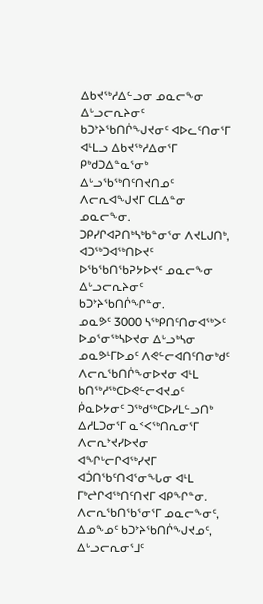ᐃᑲᔪᖅᓱᐃᓪᓗᓂ ᓄᓇᓕᖕᓂ ᐃᒡᓗᓕᕆᔨᓂᑦ ᑲᑐᔾᔨᖃᑎᒌᖑᔪᓂᑦ ᐊᐅᓚᑦᑎᓂᕐᒥ ᐊᒻᒪᓗ ᐃᑲᔪᖅᓱᐃᓂᕐᒥ ᑭᒃᑯᑐᐃᓐᓇᕐᓂᒃ ᐃᒡᓗᖃᖅᑎᑦᑎᔪᑎᓄᑦ ᐱᓕᕆᐊᖑᔪᒥ ᑕᒪᐃᓐᓂ ᓄᓇᓕᖕᓂ.
ᑐᑭᓯᒋᐊᕈᑎᒃᓴᒃᑲᓐᓂᕐᓂ ᐱᔪᒪᒍᑎᒃ, ᐊᑐᖅᑐᐊᖅᑎᐅᔪᑦ ᐅᖃᖃᑎᖃᕈᔭᐅᔪᑦ ᓄᓇᓕᖕᓂ ᐃᒡᓗᓕᕆᔨᓂᑦ ᑲᑐᔾᔨᖃᑎᒌᖏᓐᓂ.
ᓄᓇᕗᑦ 3000 ᓴᖅᑭᑎᑦᑎᓂᐊᖅᐳᑦ ᐅᓄᕐᓂᖅᓴᐅᔪᓂ ᐃᒡᓗᒃᓴᓂ ᓄᓇᕗᒻᒥᐅᓄᑦ ᐱᕙᓪᓕᐊᑎᑦᑎᓂᒃᑯᑦ ᐱᓕᕆᖃᑎᒌᖕᓂᐅᔪᓂ ᐊᒻᒪ ᑲᑎᖅᓱᖅᑕᐅᕙᓪᓕᐊᔪᓄᑦ ᑮᓇᐅᔭᓂᑦ ᑐᖅᑯᖅᑕᐅᓯᒪᓪᓗᑎᒃ ᐃᓱᒪᑐᓂᕐᒥ ᓇᑉᐸᖅᑎᕆᓂᕐᒥ ᐱᓕᕆᔾᔪᓯᐅᔪᓂ ᐊᖏᒡᓕᒋᐊᖅᓯᔪᒥ ᐊᑑᑎᖃᑦᑎᐊᕐᓂᖓᓂ ᐊᒻᒪ ᒥᒃᖠᒋᐊᖅᑎᑦᑎᔪᒥ ᐊᑭᖏᓐᓂ.
ᐱᓕᕆᖃᑎᖃᕐᓂᕐᒥ ᓄᓇᓕᖕᓂᑦ, ᐃᓄᖕᓄᑦ ᑲᑐᔾᔨᖃᑎᒌᖑᔪᓄᑦ, ᐃᒡᓗᓕᕆᓂᕐᒧᑦ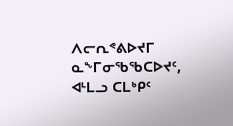ᐱᓕᕆᕝᕕᐅᔪᒥ ᓇᖕᒥᓂᖃᖃᑕᐅᔪᑦ, ᐊᒻᒪᓗ ᑕᒪᒃᑭᑦ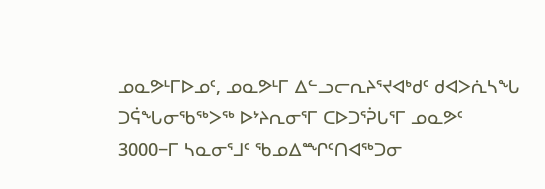ᓄᓇᕗᒻᒥᐅᓄᑦ, ᓄᓇᕗᒻᒥ ᐃᓪᓗᓕᕆᔨᕐᔪᐊᒃᑯᑦ ᑯᐊᐳᕇᓴᖓ ᑐᕌᖓᓂᖃᖅᐳᖅ ᐅᔾᔨᕆᓂᕐᒥ ᑕᐅᑐᕐᕉᒐᕐᒥ ᓄᓇᕗᑦ 3000−ᒥ ᓴᓇᓂᕐᒧᑦ ᖃᓄᐃᙱᑦᑎᐊᖅᑐᓂ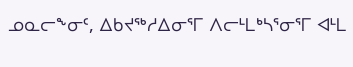ᓄᓇᓕᖕᓂᑦ, ᐃᑲᔪᖅᓱᐃᓂᕐᒥ ᐱᓕᒻᒪᒃᓴᕐᓂᕐᒥ ᐊᒻᒪ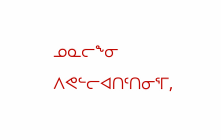ᓄᓇᓕᖕᓂ ᐱᕙᓪᓕᐊᑎᑦᑎᓂᕐᒥ,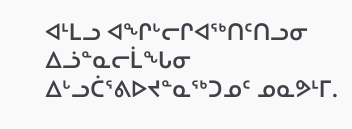ᐊᒻᒪᓗ ᐊᖏᒡᓕᒋᐊᖅᑎᑦᑎᓗᓂ ᐃᓘᓐᓇᓕᒫᖓᓂ ᐃᒡᓗᑖᕐᕕᐅᔪᓐᓇᖅᑐᓄᑦ ᓄᓇᕗᒻᒥ.